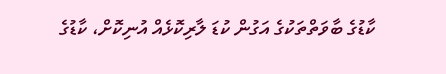ކާޑުގެ ބާވަތްތަކުގެ އަގުން ކުޑަ ލާރިކޮޅެއް އުނިކޮށް، ކާޑުގެ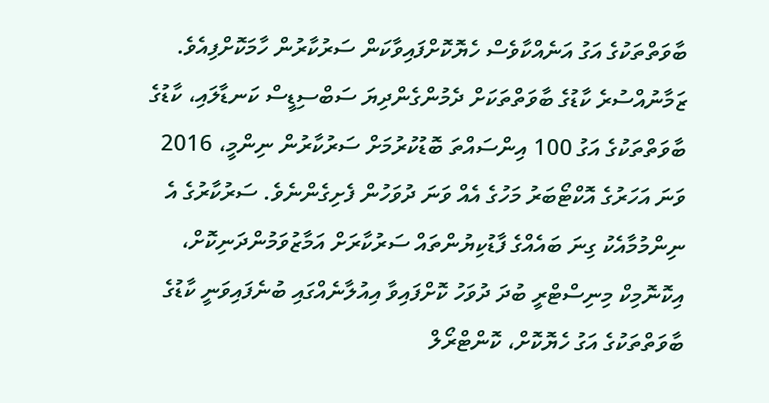ބާވަތްތަކުގެ އަގު އަނެއްކާވެސް ހެޔޮކޮށްފައިވާކަން ސަރުކާރުން ހާމަކޮށްފިއެވެ.
ޒަމާނުއްސުރެ ކާޑުގެ ބާވަތްތަކަށް ދެމުންގެންދިޔަ ސަބްސިޑީސް ކަނޑާލައި، ކާޑުގެ ބާވަތްތަކުގެ އަގު 100 އިންސައްތަ ބޮޑުކުރުމަށް ސަރުކާރުން ނިންމީ، 2016 ވަނަ އަހަރުގެ އޮކްޓޯބަރު މަހުގެ އެއް ވަނަ ދުވަހުން ފެށިގެންނެވެ. ސަރުކާރުގެ އެ ނިންމުމާއެކު ގިނަ ބައެއްގެ ފާޑުކިޔުންތައް ސަރުކާރަށް އަމާޒުވަމުންދަނިކޮށް، އިކޮނޮމިކް މިނިސްޓްރީ ބުދަ ދުވަހު ކޮށްފައިވާ އިއުލާނެއްގައި ބުނެފައިވަނީ ކާޑުގެ ބާވަތްތަކުގެ އަގު ހެޔޮކޮށް، ކޮންޓްރޯލް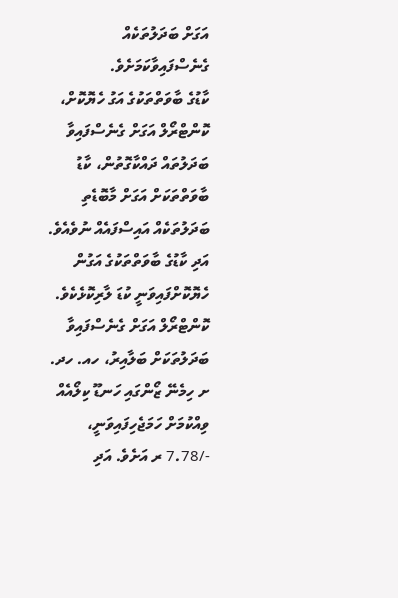އަގަށް ބަދަލުތަކެއް ގެނެސްފައިވާކަމަށެވެ.
ކާޑުގެ ބާވަތްތަކުގެ އަގު ހެޔޮކޮށް، ކޮންޓްރޯލް އަގަށް ގެނެސްފައިވާ ބަދަލުތައް ދައްކާގޮތުން، ކާޑު ބާވަތްތަކަށް އަގަށް މާބޮޑެތި ބަދަލުތަކެއް އައިސްފައެއް ނުވެއެވެ. އަދި ކާޑުގެ ބާވަތްތަކުގެ އަގުން ހެޔޮކޮށްފައިވަނީ ކުޑަ ލާރިކޮޅެކެވެ.
ކޮންޓްރޯލް އަގަށް ގެނެސްފައިވާ ބަދަލުތަކަށް ބަލާއިރު، ހއ. ހދ. ށ ހިމެނޭ ޒޯންގައި ހަނޑޫ ކިލޯއެއް ވިއްކުމަށް ހަމަޖެހިފައިވަނީ، -/7.78 ރ އަށެވެ. އަދި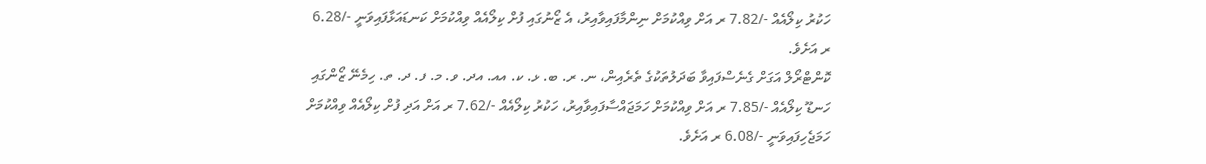ހަކުރު ކިލޯއެއް -/7.82 ރ އަށް ވިއްކުމަށް ނިންމާފައިވާއިރު، އެ ޒޯނުގައި ފުށް ކިލޯއެއް ވިއްކުމަށް ކަނޑައަޅާފައިވަނީ -/6.28 ރ އަށެވެ.
ކޮންޓްރޯލް އަގަށް ގެނެސްފައިވާ ބަދަލުތަކުގެ ތެރެއިން، ނ. ރ. ބ. ޅ. ކ. އއ. އދ. ވ. މ. ފ. ދ. ތ. ހިމެނޭ ޒޯންގައި ހަނޑޫ ކިލޯއެއް -/7.85 ރ އަށް ވިއްކުމަށް ހަމަޖައްސާފައިވާއިރު، ހަކުރު ކިލޯއެއް -/7.62 ރ އަށް އަދި ފުށް ކިލޯއެއް ވިއްކުމަށް ހަމަޖެހިފައިވަނީ -/6.08 ރ އަށެވެ.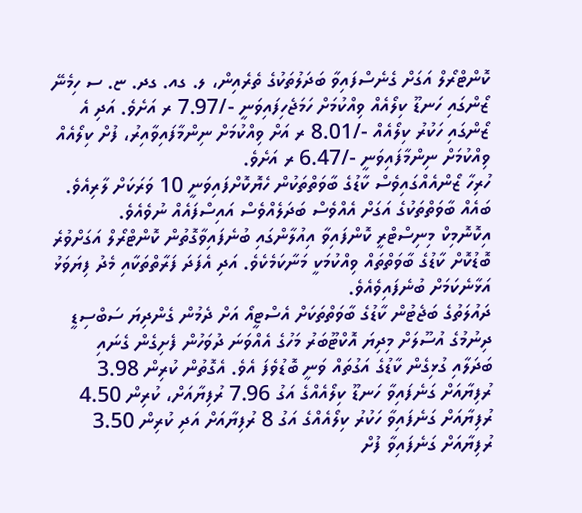ކޮންޓްރޯލް އަގަށް ގެނެސްފައިވާ ބަދަލުތަކުގެ ތެރެއިން، ލ. ގއ. ގދ. ޏ. ސ ހިމެނޭ ޒޯންގައި ހަނޑޫ ކިލޯއެއް ވިއްކުމަށް ހަމަޖެހިފައިވަނީ -/7.97 ރ އަށެވެ. އަދި އެ ޒޯންގައި ހަކުރު ކިލޯއެއް -/8.01 ރ އަށް ވިއްކުމަށް ނިންމާފައިވާއިރު، ފުށް ކިލޯއެއް ވިއްކުމަށް ނިންމާފައިވަނީ -/6.47 ރ އަށެވެ.
ހުރިހާ ޒޯންއެއްގައިވެސް ކާޑުގެ ބާވަތްތަކުން ހެޔޮކޮށްފައިވަނީ 10 ވަރަކަށް ލާރިއެވެ. ބައެއް ބާވަތްތަކުގެ އަގަށް އެއްވެސް ބަދަލެއްވެސް އައިސްފައެއް ނުވެއެވެ.
އިކޮނޮމިކް މިނިސްޓްރީ ކޮންފައިވާ އިއުލާންގައި ބުނެފައިވާގޮތުން ކޮންޓްރޯލް އަގަށްވުރެ ބޮޑުކޮށް ކާޑުގެ ބާވަތްތައް ވިއްކުމަކީ މަނާކަމެކެވެ. އަދި އެފަދަ ފަރާތްތަކާއި މެދު ފިޔަވަޅު އަޅާނެކަމަށް ބުނެފައިވެއެވެ.
ދައުލަތުގެ ބަޖެޓުން ކާޑުގެ ބާވަތްތަކަށް އެސްޓީއޯ އަށް ދެމުން ގެންދިޔަ ސަބްސިޑީ ދިނުމުގެ އުސޫލަށް މިދިޔަ އޮކްޓޫބަރު މަހުގެ އެއްވަނަ ދުވަހުން ފެށިގެން ގެނައި ބަދަލާއި ގުޅިގެން ކާޑުގެ އަގުތައް ވަނީ ބޮޑުވެފަ އެވެ. އެގޮތުން ކުރިން 3.98 ރުފިޔާއަށް ގަނެފައިވާ ހަނޑޫ ކިލޯއެއްގެ އަގު 7.96 ރުފިޔާއަށް، ކުރިން 4.50 ރުފިޔާއަށް ގަނެފައިވާ ހަކުރު ކިލޯއެއްގެ އަގު 8 ރުފިޔާއަށް އަދި ކުރިން 3.50 ރުފިޔާއަށް ގަނެފައިވާ ފުށް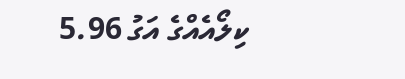ކިލޯއެއްގެ އަގު 5.96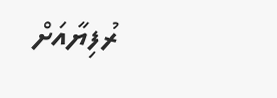ރުފިޔާއަށް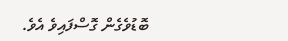ބޮޑުވެގެން ގޮސްފައިވެ އެވެ.